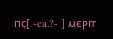ⲡⲥ̣[ -ca.?- ] ⲙⲉⲣⲓⲧ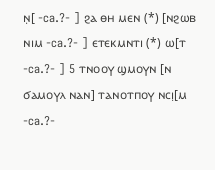ⲛ̣[ -ca.?- ] ϩⲁ ⲑⲏ ⲙⲉⲛ (*) [ⲛϩⲱⲃ ⲛⲓⲙ -ca.?- ] ⲉⲧⲉⲕⲙⲛⲧⲓ (*) ⲱ[ⲧ -ca.?- ] 5 ⲧⲛⲟⲟⲩ ϣⲙⲟⲩⲛ [ⲛ ϭⲁⲙⲟⲩⲗ ⲛⲁⲛ] ⲧⲁⲛⲟⲧⲡⲟⲩ ⲛⲥⲓ̣[ⲙ -ca.?-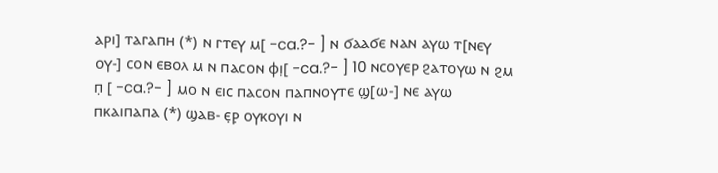ⲁⲣⲓ] ⲧⲁⲅⲁⲡⲏ (*) ⲛ ⲅⲧⲉⲩ ⲙ[ -ca.?- ] ⲛ ϭⲁⲁϭⲉ ⲛⲁⲛ ⲁⲩⲱ ⲧ[ⲛⲉⲩ ⲟⲩ-] ⲥⲟⲛ ⲉⲃⲟⲗ ⲙ ⲛ ⲡⲁⲥⲟⲛ ⲫⲓ̣[ -ca.?- ] 10 ⲛⲥⲟⲩⲉⲣ ϩⲁⲧⲟⲩⲱ ⲛ ϩⲙ ⲡ̣ [ -ca.?- ] ⲙⲟ ⲛ ⲉⲓⲥ ⲡⲁⲥⲟⲛ ⲡⲁⲡⲛⲟⲩⲧⲉ ϣ̣[ⲱ-] ⲛⲉ ⲁⲩⲱ ⲡⲕⲁⲓⲡⲁⲡⲁ (*) ϣⲁⲃ- ⲉ̣ⲣ̣ ⲟⲩⲕⲟⲩⲓ ⲛ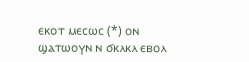ⲉⲕⲟⲧ ⲙⲉⲥⲱⲥ (*) ⲟⲛ ϣⲁⲧⲱⲟⲩⲛ ⲛ ϭⲕⲗⲕⲗ ⲉⲃⲟⲗ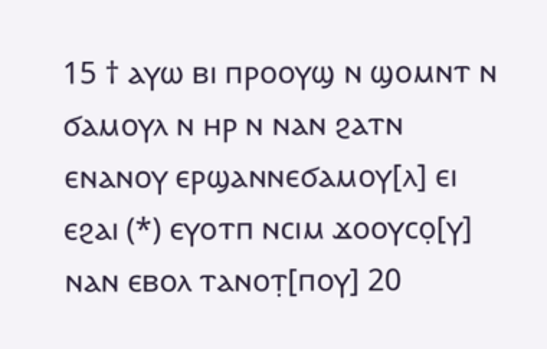15 † ⲁⲩⲱ ⲃⲓ ⲡⲣⲟⲟⲩϣ ⲛ ϣⲟⲙⲛⲧ ⲛ ϭⲁⲙⲟⲩⲗ ⲛ ⲏⲣ ⲛ ⲛⲁⲛ ϩⲁⲧⲛ ⲉⲛⲁⲛⲟⲩ ⲉⲣϣⲁⲛⲛⲉϭⲁⲙⲟⲩ[ⲗ] ⲉⲓ ⲉϩⲁⲓ (*) ⲉⲩⲟⲧⲡ ⲛⲥⲓⲙ ϫⲟⲟⲩⲥⲟ̣[ⲩ] ⲛⲁⲛ ⲉⲃⲟⲗ ⲧⲁⲛⲟⲧ̣[ⲡⲟⲩ] 20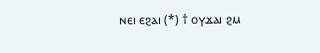ⲛⲉⲓ ⲉϩⲁⲓ (*) † ⲟⲩϫⲁⲓ ϩⲙ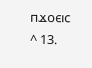ⲡϫⲟⲉⲓⲥ
^ 13.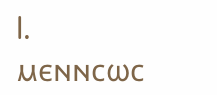l. ⲙⲉⲛⲛⲥⲱⲥ